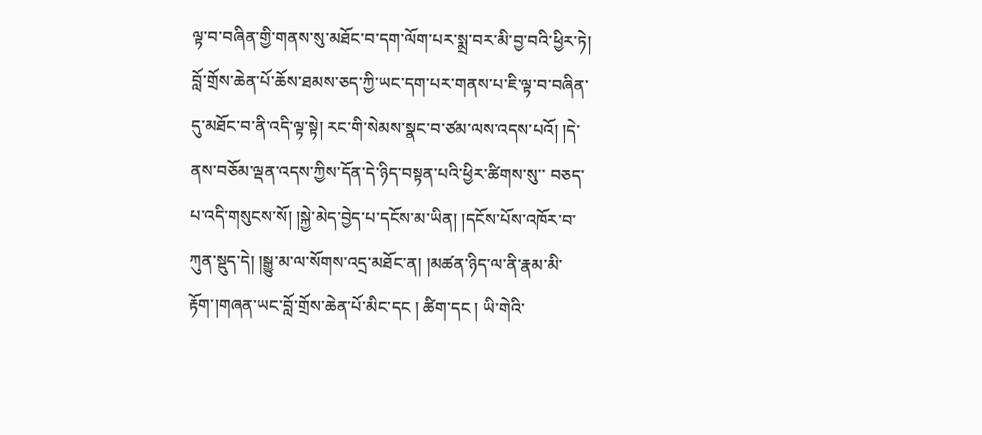ལྟ་བ་བཞིན་གྱི་གནས་སུ་མཐོང་བ་དག་ལོག་པར་སྨྲ་བར་མི་བྱ་བའི་ཕྱིར་ཏེ། བློ་གྲོས་ཆེན་པོ་ཆོས་ཐམས་ཅད་ཀྱི་ཡང་དག་པར་གནས་པ་ཇི་ལྟ་བ་བཞིན་དུ་མཐོང་བ་ནི་འདི་ལྟ་སྟེ། རང་གི་སེམས་སྣང་བ་ཙམ་ལས་འདས་པའོ། །དེ་ནས་བཅོམ་ལྡན་འདས་ཀྱིས་དོན་དེ་ཉིད་བསྟན་པའི་ཕྱིར་ཚིགས་སུ་་ བཅད་པ་འདི་གསུངས་སོ། །སྐྱེ་མེད་བྱེད་པ་དངོས་མ་ཡིན། །དངོས་པོས་འཁོར་བ་ཀུན་སྡུད་དེ། །སྒྱུ་མ་ལ་སོགས་འདྲ་མཐོང་ན། །མཚན་ཉིད་ལ་ནི་རྣམ་མི་རྟོག་།གཞན་ཡང་བློ་གྲོས་ཆེན་པོ་མིང་དང ། ཚིག་དང ། ཡི་གེའི་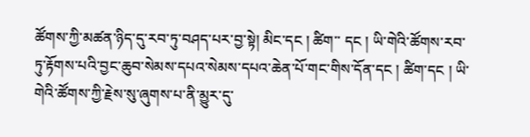ཚོགས་ཀྱི་མཚན་ཉིད་དུ་རབ་ཏུ་བཤད་པར་བྱ་སྟེ། མིང་དང ། ཚིག་་ དང ། ཡི་གེའི་ཚོགས་རབ་ཏུ་རྟོགས་པའི་བྱང་ཆུབ་སེམས་དཔའ་སེམས་དཔའ་ཆེན་པོ་གང་གིས་དོན་དང ། ཚིག་དང ། ཡི་གེའི་ཚོགས་ཀྱི་རྗེས་སུ་ཞུགས་པ་ནི་མྱུར་དུ་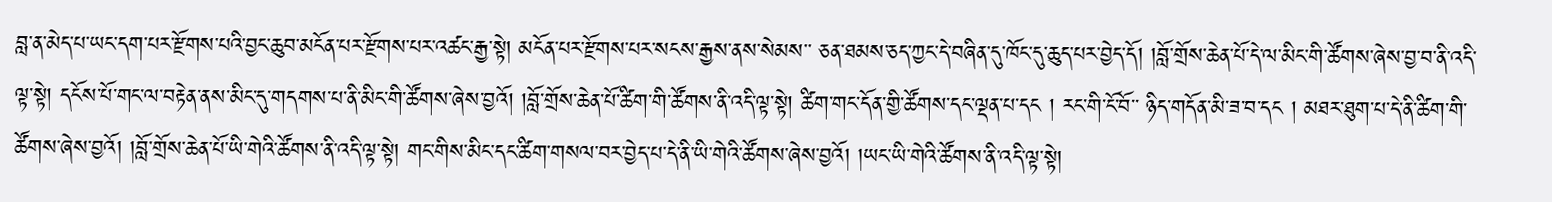བླ་ན་མེད་པ་ཡང་དག་པར་རྫོགས་པའི་བྱང་ཆུབ་མངོན་པར་རྫོགས་པར་འཚང་རྒྱ་སྟེ། མངོན་པར་རྫོགས་པར་སངས་རྒྱས་ནས་སེམས་་ ཅན་ཐམས་ཅད་ཀྱང་དེ་བཞིན་དུ་ཁོང་དུ་ཆུད་པར་བྱེད་དོ། །བློ་གྲོས་ཆེན་པོ་དེ་ལ་མིང་གི་ཚོགས་ཞེས་བྱ་བ་ནི་འདི་ལྟ་སྟེ། དངོས་པོ་གང་ལ་བརྟེན་ནས་མིང་དུ་གདགས་པ་ནི་མིང་གི་ཚོགས་ཞེས་བྱའོ། །བློ་གྲོས་ཆེན་པོ་ཚིག་གི་ཚོགས་ནི་འདི་ལྟ་སྟེ། ཚིག་གང་དོན་གྱི་ཚོགས་དང་ལྡན་པ་དང ། རང་གི་ངོ་བོ་་ ཉིད་གདོན་མི་ཟ་བ་དང ། མཐར་ཐུག་པ་དེ་ནི་ཚིག་གི་ཚོགས་ཞེས་བྱའོ། །བློ་གྲོས་ཆེན་པོ་ཡི་གེའི་ཚོགས་ནི་འདི་ལྟ་སྟེ། གང་གིས་མིང་དང་ཚིག་གསལ་བར་བྱེད་པ་དེ་ནི་ཡི་གེའི་ཚོགས་ཞེས་བྱའོ། །ཡང་ཡི་གེའི་ཚོགས་ནི་འདི་ལྟ་སྟེ།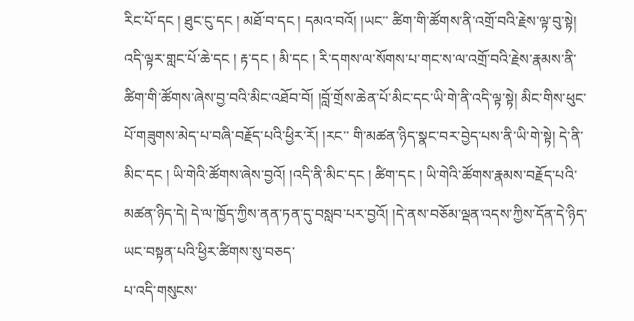རིང་པོ་དང ། ཐུང་ངུ་དང ། མཐོ་བ་དང ། དམའ་བའོ། །ཡང་་ ཚིག་གི་ཚོགས་ནི་འགྲོ་བའི་རྗེས་ལྟ་བུ་སྟེ། འདི་ལྟར་གླང་པོ་ཆེ་དང ། རྟ་དང ། མི་དང ། རི་དགས་ལ་སོགས་པ་གང་ས་ལ་འགྲོ་བའི་རྗེས་རྣམས་ནི་ཚིག་གི་ཚོགས་ཞེས་བྱ་བའི་མིང་འཐོབ་བོ། །བློ་གྲོས་ཆེན་པོ་མིང་དང་ཡི་གེ་ནི་འདི་ལྟ་སྟེ། མིང་གིས་ཕུང་པོ་གཟུགས་མེད་པ་བཞི་བརྗོད་པའི་ཕྱིར་རོ། །རང་་ གི་མཚན་ཉིད་སྣང་བར་བྱེད་པས་ནི་ཡི་གེ་སྟེ། དེ་ནི་མིང་དང ། ཡི་གེའི་ཚོགས་ཞེས་བྱའོ། །འདི་ནི་མིང་དང ། ཚིག་དང ། ཡི་གེའི་ཚོགས་རྣམས་བརྗོད་པའི་མཚན་ཉིད་དེ། དེ་ལ་ཁྱོད་ཀྱིས་ནན་ཏན་དུ་བསླབ་པར་བྱའོ། །དེ་ནས་བཅོམ་ལྡན་འདས་ཀྱིས་དོན་དེ་ཉིད་ཡང་བསྟན་པའི་ཕྱིར་ཚིགས་སུ་བཅད་
པ་འདི་གསུངས་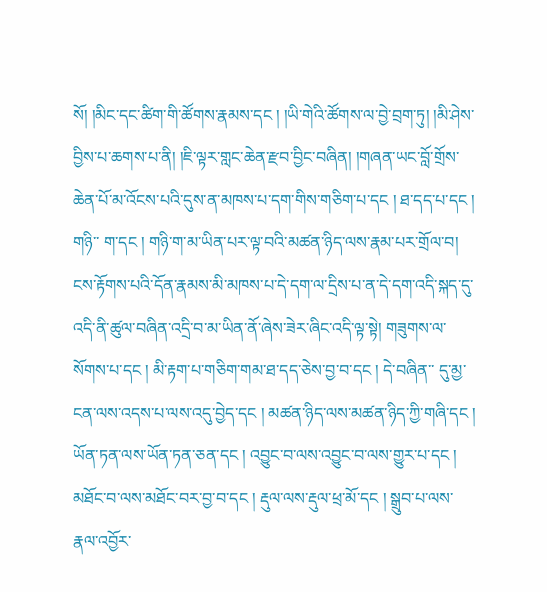སོ། །མིང་དང་ཚིག་གི་ཚོགས་རྣམས་དང ། །ཡི་གེའི་ཚོགས་ལ་བྱེ་བྲག་ཏུ། །མི་ཤེས་བྱིས་པ་ཆགས་པ་ནི། །ཇི་ལྟར་གླང་ཆེན་རྫབ་བྱིང་བཞིན། །གཞན་ཡང་བློ་གྲོས་ཆེན་པོ་མ་འོངས་པའི་དུས་ན་མཁས་པ་དག་གིས་གཅིག་པ་དང ། ཐ་དད་པ་དང ། གཉི་་ ག་དང ། གཉི་ག་མ་ཡིན་པར་ལྟ་བའི་མཚན་ཉིད་ལས་རྣམ་པར་གྲོལ་བ། ངས་རྟོགས་པའི་དོན་རྣམས་མི་མཁས་པ་དེ་དག་ལ་དྲིས་པ་ན་དེ་དག་འདི་སྐད་དུ་འདི་ནི་ཚུལ་བཞིན་འདྲི་བ་མ་ཡིན་ནོ་ཞེས་ཟེར་ཞིང་འདི་ལྟ་སྟེ། གཟུགས་ལ་སོགས་པ་དང ། མི་རྟག་པ་གཅིག་གམ་ཐ་དད་ཅེས་བྱ་བ་དང ། དེ་བཞིན་་ དུ་མྱ་ངན་ལས་འདས་པ་ལས་འདུ་བྱེད་དང ། མཚན་ཉིད་ལས་མཚན་ཉིད་ཀྱི་གཞི་དང ། ཡོན་ཏན་ལས་ཡོན་ཏན་ཅན་དང ། འབྱུང་བ་ལས་འབྱུང་བ་ལས་གྱུར་པ་དང ། མཐོང་བ་ལས་མཐོང་བར་བྱ་བ་དང ། རྡུལ་ལས་རྡུལ་ཕྲ་མོ་དང ། སྒྲུབ་པ་ལས་རྣལ་འབྱོར་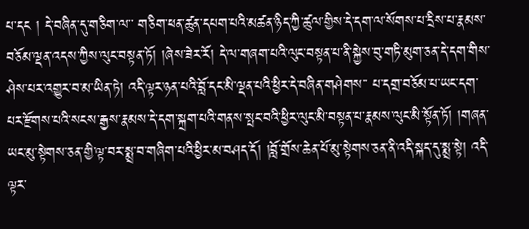པ་དང ། དེ་བཞིན་དུ་གཅིག་ལ་་ གཅིག་ཕན་ཚུན་དཔག་པའི་མཚན་ཉིད་ཀྱི་ཚུལ་གྱིས་དེ་དག་ལ་སོགས་པ་དྲིས་པ་རྣམས་བཅོམ་ལྡན་འདས་ཀྱིས་ལུང་བསྟན་ཏོ། །ཞེས་ཟེར་རོ། དེ་ལ་གཞག་པའི་ལུང་བསྟན་པ་ནི་སྐྱེས་བུ་གཏི་མུག་ཅན་དེ་དག་གིས་ཤེས་པར་འགྱུར་བ་མ་ཡིན་ཏེ། འདི་ལྟར་ཉན་པའི་བློ་དང་མི་ལྡན་པའི་ཕྱིར་དེ་བཞིན་གཤེགས་་ པ་དགྲ་བཅོམ་པ་ཡང་དག་པར་རྫོགས་པའི་སངས་རྒྱས་རྣམས་དེ་དག་སྐྲག་པའི་གནས་སྤང་བའི་ཕྱིར་ལུང་མི་བསྟན་པ་རྣམས་ལུང་མི་སྟོན་ཏོ། །གཞན་ཡང་མུ་སྟེགས་ཅན་གྱི་ལྟ་བར་སྨྲ་བ་གཞིག་པའི་ཕྱིར་མ་བཤད་དོ། །བློ་གྲོས་ཆེན་པོ་མུ་སྟེགས་ཅན་ནི་འདི་སྐད་དུ་སྨྲ་སྟེ། འདི་ལྟར་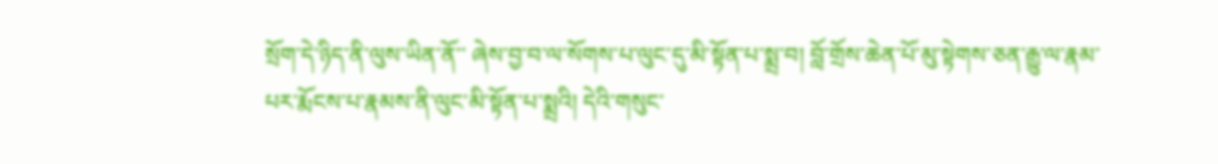སྲོག་དེ་ཉིད་ནི་ལུས་ཡིན་ནོ་་ ཞེས་བྱ་བ་ལ་སོགས་པ་ལུང་དུ་མི་སྟོན་པ་སྨྲ་བ། བློ་གྲོས་ཆེན་པོ་མུ་སྟེགས་ཅན་རྒྱུ་ལ་རྣམ་པར་རྨོངས་པ་རྣམས་ནི་ལུང་མི་སྟོན་པ་སྨྲའི། དེའི་གསུང་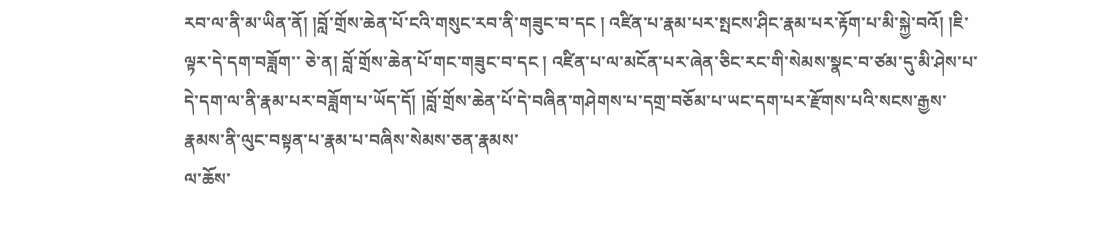རབ་ལ་ནི་མ་ཡིན་ནོ། །བློ་གྲོས་ཆེན་པོ་ངའི་གསུང་རབ་ནི་གཟུང་བ་དང ། འཛིན་པ་རྣམ་པར་སྤངས་ཤིང་རྣམ་པར་རྟོག་པ་མི་སྐྱེ་བའོ། །ཇི་ལྟར་དེ་དག་བཟློག་་ ཅེ་ན། བློ་གྲོས་ཆེན་པོ་གང་གཟུང་བ་དང ། འཛིན་པ་ལ་མངོན་པར་ཞེན་ཅིང་རང་གི་སེམས་སྣང་བ་ཙམ་དུ་མི་ཤེས་པ་དེ་དག་ལ་ནི་རྣམ་པར་བཟློག་པ་ཡོད་དོ། །བློ་གྲོས་ཆེན་པོ་དེ་བཞིན་གཤེགས་པ་དགྲ་བཅོམ་པ་ཡང་དག་པར་རྫོགས་པའི་སངས་རྒྱས་རྣམས་ནི་ལུང་བསྟན་པ་རྣམ་པ་བཞིས་སེམས་ཅན་རྣམས་
ལ་ཆོས་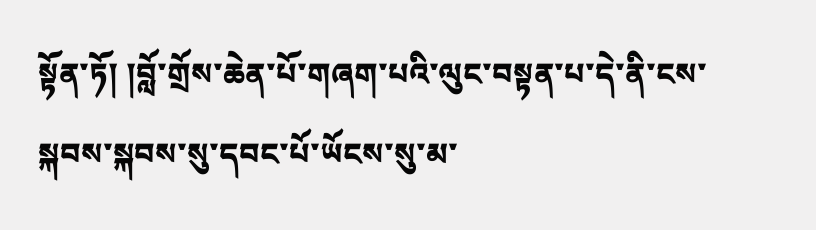སྟོན་ཏོ། །བློ་གྲོས་ཆེན་པོ་གཞག་པའི་ལུང་བསྟན་པ་དེ་ནི་ངས་སྐབས་སྐབས་སུ་དབང་པོ་ཡོངས་སུ་མ་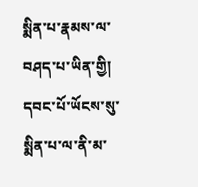སྨིན་པ་རྣམས་ལ་བཤད་པ་ཡིན་གྱི། དབང་པོ་ཡོངས་སུ་སྨིན་པ་ལ་ནི་མ་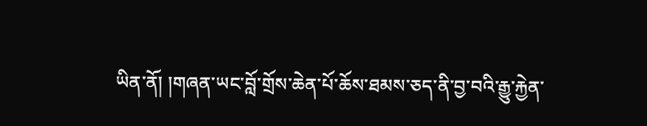ཡིན་ནོ། །གཞན་ཡང་བློ་གྲོས་ཆེན་པོ་ཆོས་ཐམས་ཅད་ནི་བྱ་བའི་རྒྱུ་རྐྱེན་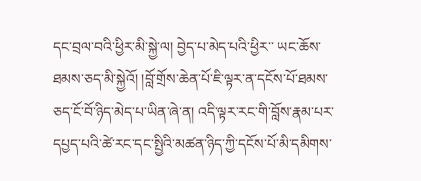དང་བྲལ་བའི་ཕྱིར་མི་སྐྱེ་ལ། བྱེད་པ་མེད་པའི་ཕྱིར་་ ཡང་ཆོས་ཐམས་ཅད་མི་སྐྱེའོ། །བློ་གྲོས་ཆེན་པོ་ཇི་ལྟར་ན་དངོས་པོ་ཐམས་ཅད་ངོ་བོ་ཉིད་མེད་པ་ཡིན་ཞེ་ན། འདི་ལྟར་རང་གི་བློས་རྣམ་པར་དཔྱད་པའི་ཚེ་རང་དང་སྤྱིའི་མཚན་ཉིད་ཀྱི་དངོས་པོ་མི་དམིགས་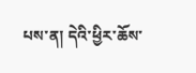པས་ན། དེའི་ཕྱིར་ཆོས་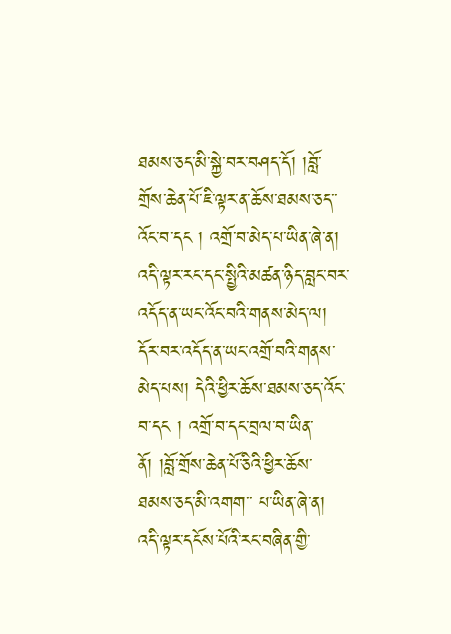ཐམས་ཅད་མི་སྐྱེ་བར་བཤད་དོ། །བློ་གྲོས་ཆེན་པོ་ཇི་ལྟར་ན་ཆོས་ཐམས་ཅད་་ འོང་བ་དང ། འགྲོ་བ་མེད་པ་ཡིན་ཞེ་ན། འདི་ལྟར་རང་དང་སྤྱིའི་མཚན་ཉིད་བླང་བར་འདོད་ན་ཡང་འོང་བའི་གནས་མེད་ལ། དོར་བར་འདོད་ན་ཡང་འགྲོ་བའི་གནས་མེད་པས། དེའི་ཕྱིར་ཆོས་ཐམས་ཅད་འོང་བ་དང ། འགྲོ་བ་དང་བྲལ་བ་ཡིན་ནོ། །བློ་གྲོས་ཆེན་པོ་ཅིའི་ཕྱིར་ཆོས་ཐམས་ཅད་མི་འགག་་ པ་ཡིན་ཞེ་ན། འདི་ལྟར་དངོས་པོའི་རང་བཞིན་གྱི་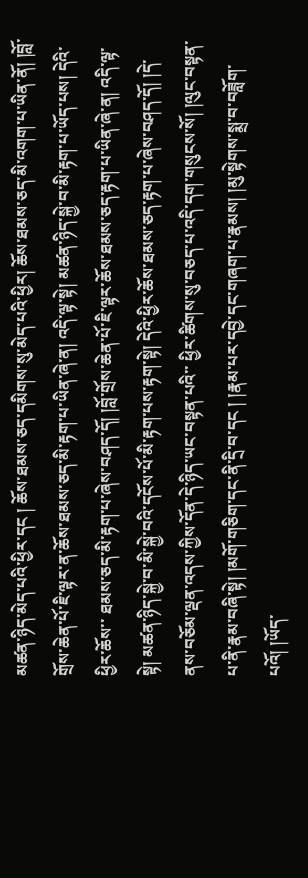མཚན་ཉིད་མེད་པའི་ཕྱིར་དང ། ཆོས་ཐམས་ཅད་དམིགས་སུ་མེད་པའི་ཕྱིར། ཆོས་ཐམས་ཅད་མི་འགག་པ་ཡིན་ནོ། །བློ་གྲོས་ཆེན་པོ་ཇི་ལྟར་ན་ཆོས་ཐམས་ཅད་མི་རྟག་པ་ཡིན་ཞེ་ན། འདི་ལྟ་སྟེ། མཚན་ཉིད་སྐྱེ་བ་མི་རྟག་པ་ཡོད་པས། དེའི་ཕྱིར་ཆོས་་ ཐམས་ཅད་མི་རྟག་པ་ཞེས་བཤད་དོ། །བློ་གྲོས་ཆེན་པོ་ཇི་ལྟར་ཆོས་ཐམས་ཅད་རྟག་པ་ཡིན་ཞེ་ན། འདི་ལྟ་སྟེ། མཚན་ཉིད་སྐྱེ་བ་མི་སྐྱེ་བའི་དངོས་པོ་མི་རྟག་པས་རྟག་སྟེ། དེའི་ཕྱིར་ཆོས་ཐམས་ཅད་རྟག་པ་ཞེས་བཤད་དོ། །དེ་ནས་བཅོམ་ལྡན་འདས་ཀྱིས་དོན་དེ་ཉིད་ཡང་བསྟན་པའི་་ ཕྱིར་ཚིགས་སུ་བཅད་པ་འདི་དག་གསུངས་སོ། །ལུང་བསྟན་པ་ནི་རྣམ་བཞི་སྟེ། །མགོ་གཅིག་དང་ནི་དྲི་བ་དང ། །རྣམ་པར་དབྱེ་དང་གཞག་པ་རྣམས། །མུ་སྟེགས་སྨྲ་བ་བཟློག་པའོ། །ཡོད་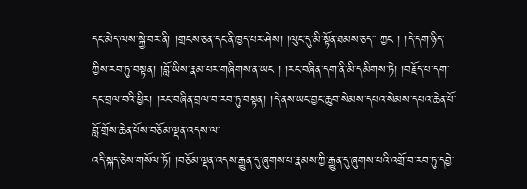དང་མེད་ལས་སྐྱེ་བར་ནི། །གྲངས་ཅན་དང་ནི་ཁྱད་པར་ཤེས། །ལུང་དུ་མི་སྟོན་ཐམས་ཅད་་ ཀྱང ། །དེ་དག་ཉིད་ཀྱིས་རབ་ཏུ་བསྟན། །བློ་ཡིས་རྣམ་པར་གཞིགས་ན་ཡང ། །རང་བཞིན་དག་ནི་མི་དམིགས་ཏེ། །བརྗོད་པ་དག་དང་བྲལ་བའི་ཕྱིར། །རང་བཞིན་བྲལ་བ་རབ་ཏུ་བསྟན། །དེ་ནས་ཡང་བྱང་ཆུབ་སེམས་དཔའ་སེམས་དཔའ་ཆེན་པོ་བློ་གྲོས་ཆེན་པོས་བཅོམ་ལྡན་འདས་ལ་
འདི་སྐད་ཅེས་གསོལ་ཏོ། །བཅོམ་ལྡན་འདས་རྒྱུན་དུ་ཞུགས་པ་རྣམས་ཀྱི་རྒྱུན་དུ་ཞུགས་པའི་འགྲོ་བ་རབ་ཏུ་དབྱེ་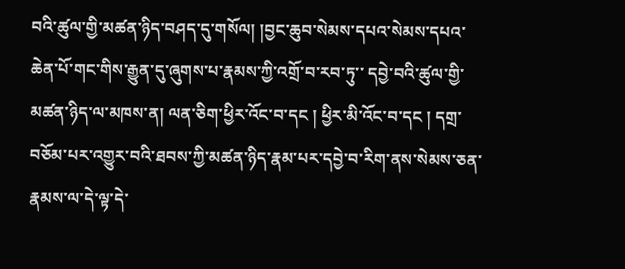བའི་ཚུལ་གྱི་མཚན་ཉིད་བཤད་དུ་གསོལ། །བྱང་ཆུབ་སེམས་དཔའ་སེམས་དཔའ་ཆེན་པོ་གང་གིས་རྒྱུན་དུ་ཞུགས་པ་རྣམས་ཀྱི་འགྲོ་བ་རབ་ཏུ་་ དབྱེ་བའི་ཚུལ་གྱི་མཚན་ཉིད་ལ་མཁས་ན། ལན་ཅིག་ཕྱིར་འོང་བ་དང ། ཕྱིར་མི་འོང་བ་དང ། དགྲ་བཅོམ་པར་འགྱུར་བའི་ཐབས་ཀྱི་མཚན་ཉིད་རྣམ་པར་དབྱེ་བ་རིག་ནས་སེམས་ཅན་རྣམས་ལ་དེ་ལྟ་དེ་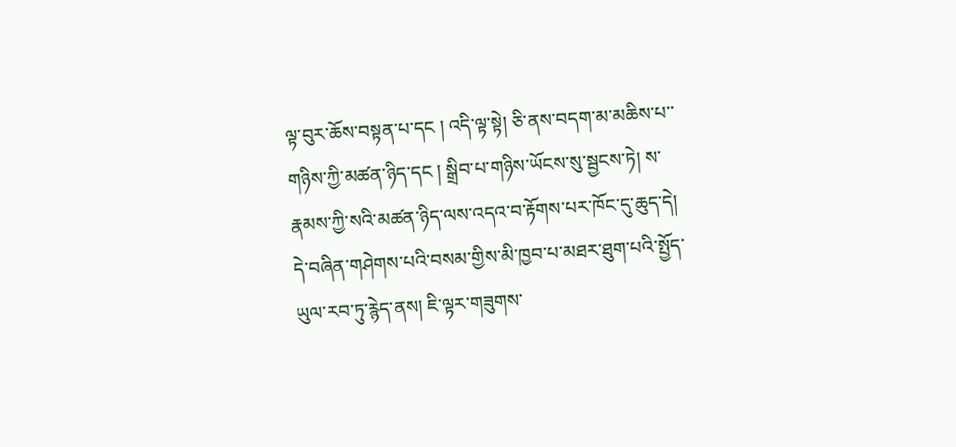ལྟ་བུར་ཆོས་བསྟན་པ་དང ། འདི་ལྟ་སྟེ། ཅི་ནས་བདག་མ་མཆིས་པ་་ གཉིས་ཀྱི་མཚན་ཉིད་དང ། སྒྲིབ་པ་གཉིས་ཡོངས་སུ་སྦྱངས་ཏེ། ས་རྣམས་ཀྱི་སའི་མཚན་ཉིད་ལས་འདའ་བ་རྟོགས་པར་ཁོང་དུ་ཆུད་དེ། དེ་བཞིན་གཤེགས་པའི་བསམ་གྱིས་མི་ཁྱབ་པ་མཐར་ཐུག་པའི་སྤྱོད་ཡུལ་རབ་ཏུ་རྙེད་ནས། ཇི་ལྟར་གཟུགས་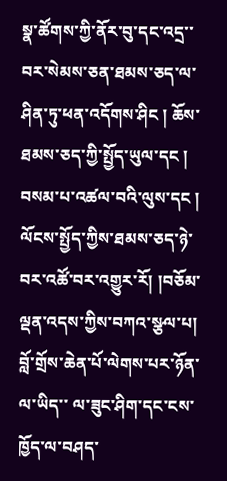སྣ་ཚོགས་ཀྱི་ནོར་བུ་དང་འདྲ་་ བར་སེམས་ཅན་ཐམས་ཅད་ལ་ཤིན་ཏུ་ཕན་འདོགས་ཤིང ། ཆོས་ཐམས་ཅད་ཀྱི་སྤྱོད་ཡུལ་དང ། བསམ་པ་འཚལ་བའི་ལུས་དང ། ལོངས་སྤྱོད་ཀྱིས་ཐམས་ཅད་ཉེ་བར་འཚོ་བར་འགྱུར་རོ། །བཅོམ་ལྡན་འདས་ཀྱིས་བཀའ་སྩལ་པ། བློ་གྲོས་ཆེན་པོ་ལེགས་པར་ཉོན་ལ་ཡིད་་ ལ་ཟུང་ཤིག་དང་ངས་ཁྱོད་ལ་བཤད་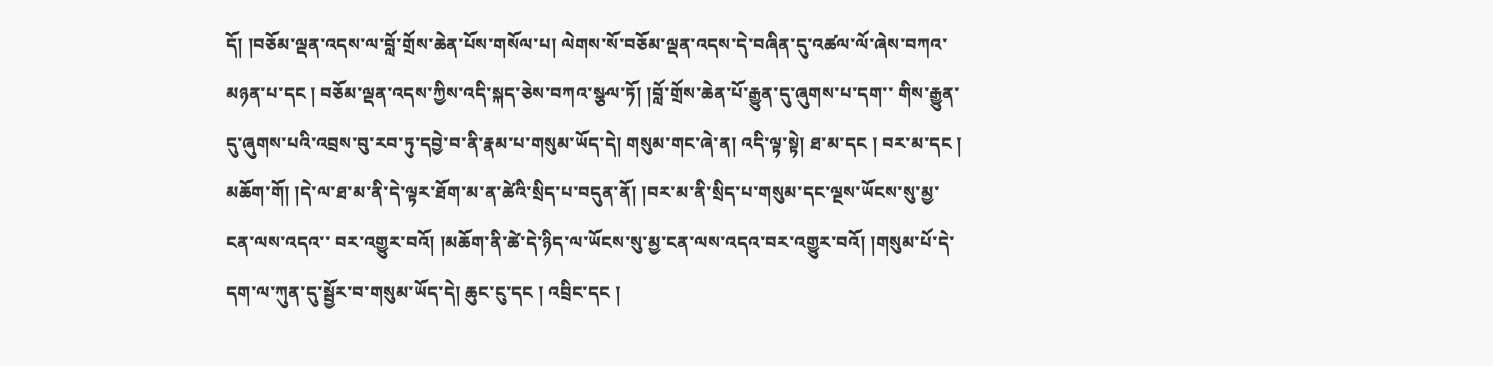དོ། །བཅོམ་ལྡན་འདས་ལ་བློ་གྲོས་ཆེན་པོས་གསོལ་པ། ལེགས་སོ་བཅོམ་ལྡན་འདས་དེ་བཞིན་དུ་འཚལ་ལོ་ཞེས་བཀའ་མཉན་པ་དང ། བཅོམ་ལྡན་འདས་ཀྱིས་འདི་སྐད་ཅེས་བཀའ་སྩལ་ཏོ། །བློ་གྲོས་ཆེན་པོ་རྒྱུན་དུ་ཞུགས་པ་དག་་ གིས་རྒྱུན་དུ་ཞུགས་པའི་འབྲས་བུ་རབ་ཏུ་དབྱེ་བ་ནི་རྣམ་པ་གསུམ་ཡོད་དེ། གསུམ་གང་ཞེ་ན། འདི་ལྟ་སྟེ། ཐ་མ་དང ། བར་མ་དང ། མཆོག་གོ། །དེ་ལ་ཐ་མ་ནི་དེ་ལྟར་ཐོག་མ་ན་ཚེའི་སྲིད་པ་བདུན་ནོ། །བར་མ་ནི་སྲིད་པ་གསུམ་དང་ལྔས་ཡོངས་སུ་མྱ་ངན་ལས་འདའ་་ བར་འགྱུར་བའོ། །མཆོག་ནི་ཚེ་དེ་ཉིད་ལ་ཡོངས་སུ་མྱ་ངན་ལས་འདའ་བར་འགྱུར་བའོ། །གསུམ་པོ་དེ་དག་ལ་ཀུན་དུ་སྦྱོར་བ་གསུམ་ཡོད་དེ། ཆུང་ངུ་དང ། འབྲིང་དང །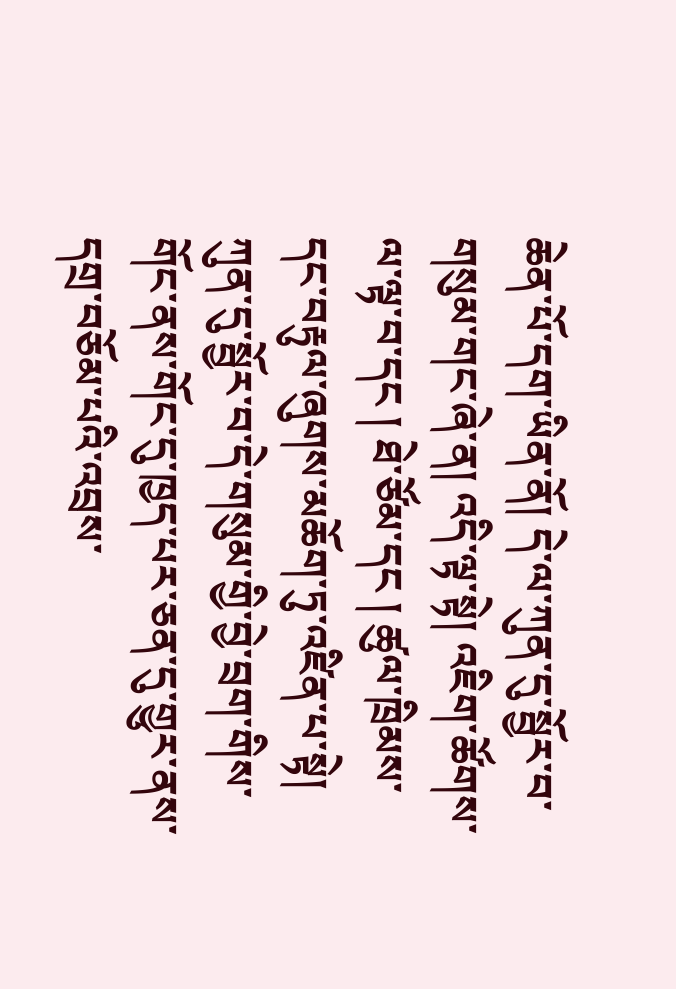ཆེན་པོ་དག་ཡིན་ནོ། དེ་ལ་ཀུན་དུ་སྦྱོར་བ་གསུམ་གང་ཞེ་ན། འདི་ལྟ་སྟེ། འཇིག་ཚོགས་
ལ་ལྟ་བ་དང ། ཐེ་ཙོམ་དང ། ཚུལ་ཁྲིམས་དང་བརྟུལ་ཞུགས་མཆོག་ཏུ་འཛིན་པ་སྟེ། ཀུན་དུ་སྦྱོར་བ་དེ་གསུམ་གྱི་བྱེ་བྲག་གིས་གོང་ནས་གོང་དུ་ཁྱད་པར་ཅན་དུ་གྱུར་ནས་དགྲ་བཅོམ་པའི་འབྲས་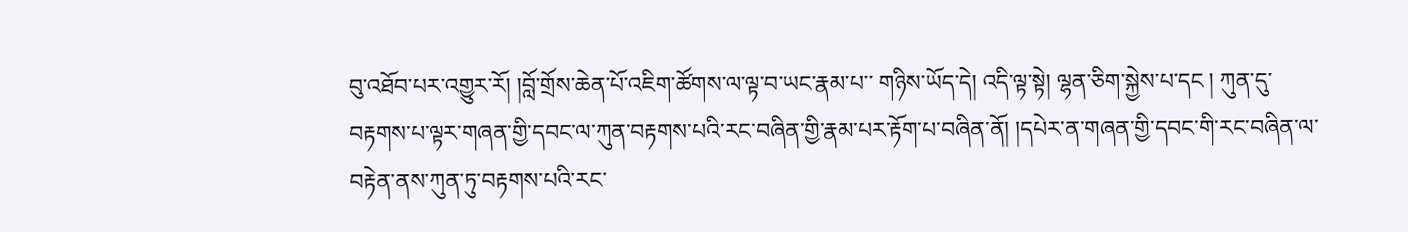བུ་འཐོབ་པར་འགྱུར་རོ། །བློ་གྲོས་ཆེན་པོ་འཇིག་ཚོགས་ལ་ལྟ་བ་ཡང་རྣམ་པ་་ གཉིས་ཡོད་དེ། འདི་ལྟ་སྟེ། ལྷན་ཅིག་སྐྱེས་པ་དང ། ཀུན་དུ་བརྟགས་པ་ལྟར་གཞན་གྱི་དབང་ལ་ཀུན་བརྟགས་པའི་རང་བཞིན་གྱི་རྣམ་པར་རྟོག་པ་བཞིན་ནོ། །དཔེར་ན་གཞན་གྱི་དབང་གི་རང་བཞིན་ལ་བརྟེན་ནས་ཀུན་ཏུ་བརྟགས་པའི་རང་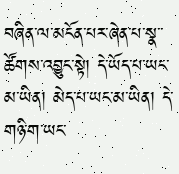བཞིན་ལ་མངོན་པར་ཞེན་པ་སྣ་་ ཚོགས་འབྱུང་སྟེ། དེ་ཡོད་པ་ཡང་མ་ཡིན། མེད་པ་ཡང་མ་ཡིན། དེ་གཉི་ག་ཡང་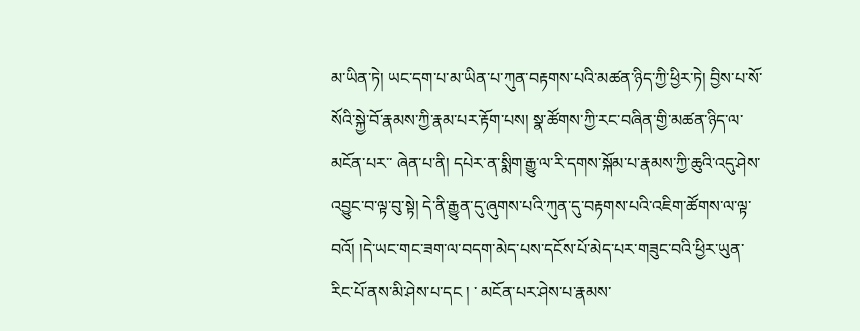མ་ཡིན་ཏེ། ཡང་དག་པ་མ་ཡིན་པ་ཀུན་བརྟགས་པའི་མཚན་ཉིད་ཀྱི་ཕྱིར་ཏེ། བྱིས་པ་སོ་སོའི་སྐྱེ་བོ་རྣམས་ཀྱི་རྣམ་པར་རྟོག་པས། སྣ་ཚོགས་ཀྱི་རང་བཞིན་གྱི་མཚན་ཉིད་ལ་མངོན་པར་་ ཞེན་པ་ནི། དཔེར་ན་སྨིག་རྒྱུ་ལ་རི་དགས་སྐོམ་པ་རྣམས་ཀྱི་ཆུའི་འདུ་ཤེས་འབྱུང་བ་ལྟ་བུ་སྟེ། དེ་ནི་རྒྱུན་དུ་ཞུགས་པའི་ཀུན་དུ་བརྟགས་པའི་འཇིག་ཚོགས་ལ་ལྟ་བའོ། །དེ་ཡང་གང་ཟག་ལ་བདག་མེད་པས་དངོས་པོ་མེད་པར་གཟུང་བའི་ཕྱིར་ཡུན་རིང་པོ་ནས་མི་ཤེས་པ་དང ། ་ མངོན་པར་ཤེས་པ་རྣམས་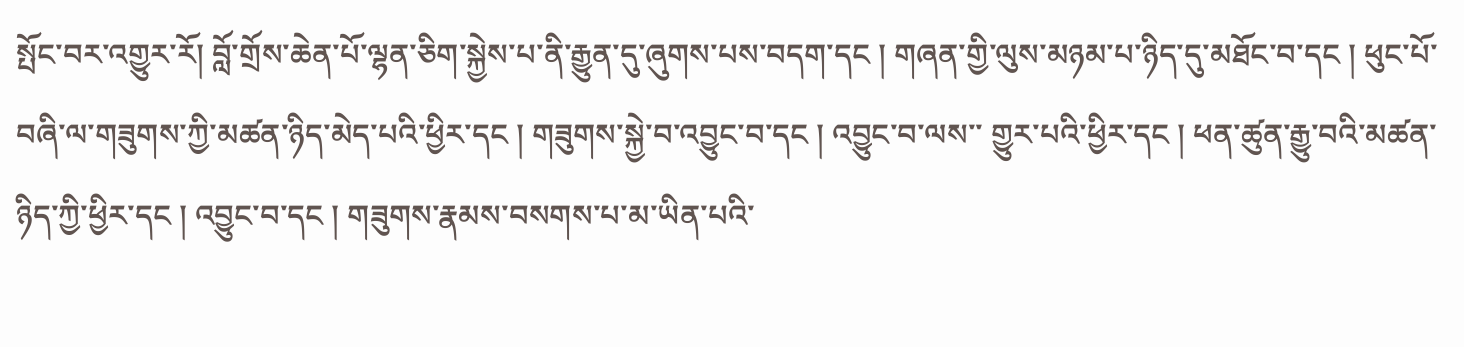སྤོང་བར་འགྱུར་རོ། བློ་གྲོས་ཆེན་པོ་ལྷན་ཅིག་སྐྱེས་པ་ནི་རྒྱུན་དུ་ཞུགས་པས་བདག་དང ། གཞན་གྱི་ལུས་མཉམ་པ་ཉིད་དུ་མཐོང་བ་དང ། ཕུང་པོ་བཞི་ལ་གཟུགས་ཀྱི་མཚན་ཉིད་མེད་པའི་ཕྱིར་དང ། གཟུགས་སྐྱེ་བ་འབྱུང་བ་དང ། འབྱུང་བ་ལས་་ གྱུར་པའི་ཕྱིར་དང ། ཕན་ཚུན་རྒྱུ་བའི་མཚན་ཉིད་ཀྱི་ཕྱིར་དང ། འབྱུང་བ་དང ། གཟུགས་རྣམས་བསགས་པ་མ་ཡིན་པའི་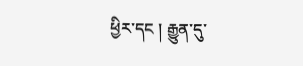ཕྱིར་དང ། རྒྱུན་དུ་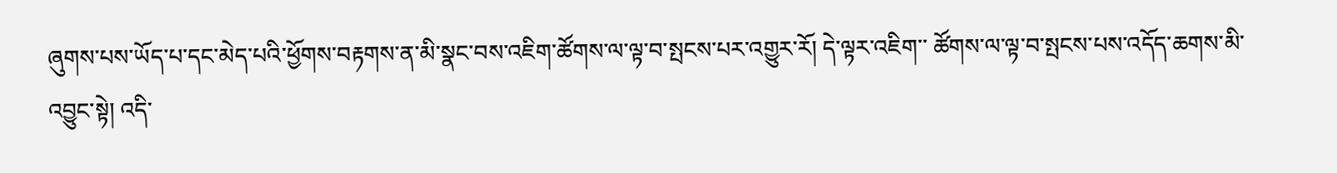ཞུགས་པས་ཡོད་པ་དང་མེད་པའི་ཕྱོགས་བརྟགས་ན་མི་སྣང་བས་འཇིག་ཚོགས་ལ་ལྟ་བ་སྤངས་པར་འགྱུར་རོ། དེ་ལྟར་འཇིག་་ ཚོགས་ལ་ལྟ་བ་སྤངས་པས་འདོད་ཆགས་མི་འབྱུང་སྟེ། འདི་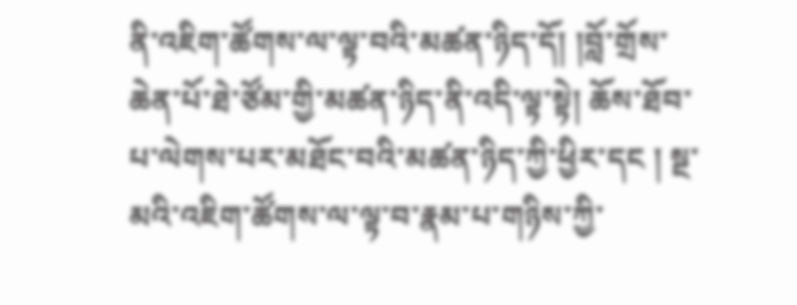ནི་འཇིག་ཚོགས་ལ་ལྟ་བའི་མཚན་ཉིད་དོ། །བློ་གྲོས་ཆེན་པོ་ཐེ་ཙོམ་གྱི་མཚན་ཉིད་ནི་འདི་ལྟ་སྟེ། ཆོས་ཐོབ་པ་ལེགས་པར་མཐོང་བའི་མཚན་ཉིད་ཀྱི་ཕྱིར་དང ། སྔ་མའི་འཇིག་ཚོགས་ལ་ལྟ་བ་རྣམ་པ་གཉིས་ཀྱི་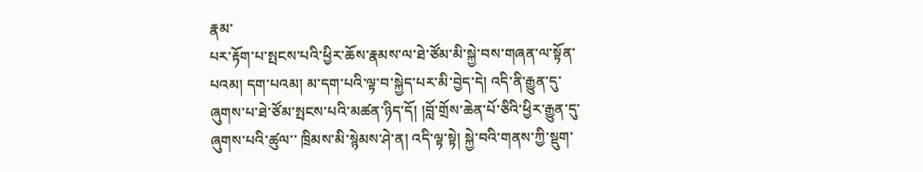རྣམ་
པར་རྟོག་པ་སྤངས་པའི་ཕྱིར་ཆོས་རྣམས་ལ་ཐེ་ཙོམ་མི་སྐྱེ་བས་གཞན་ལ་སྟོན་པའམ། དག་པའམ། མ་དག་པའི་ལྟ་བ་སྐྱེད་པར་མི་བྱེད་དེ། འདི་ནི་རྒྱུན་དུ་ཞུགས་པ་ཐེ་ཙོམ་སྤངས་པའི་མཚན་ཉིད་དོ། །བློ་གྲོས་ཆེན་པོ་ཅིའི་ཕྱིར་རྒྱུན་དུ་ཞུགས་པའི་ཚུལ་་ ཁྲིམས་མི་སྙེམས་ཤེ་ན། འདི་ལྟ་སྟེ། སྐྱེ་བའི་གནས་ཀྱི་སྡུག་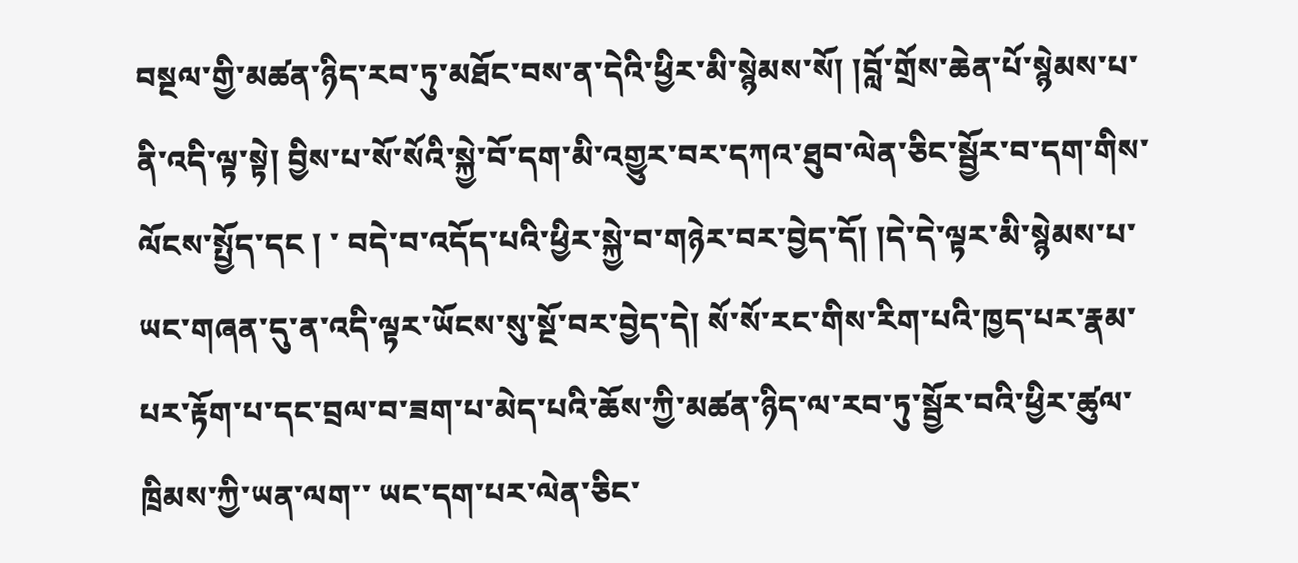བསྔལ་གྱི་མཚན་ཉིད་རབ་ཏུ་མཐོང་བས་ན་དེའི་ཕྱིར་མི་སྙེམས་སོ། །བློ་གྲོས་ཆེན་པོ་སྙེམས་པ་ནི་འདི་ལྟ་སྟེ། བྱིས་པ་སོ་སོའི་སྐྱེ་བོ་དག་མི་འགྱུར་བར་དཀའ་ཐུབ་ལེན་ཅིང་སྦྱོར་བ་དག་གིས་ལོངས་སྤྱོད་དང ། ་ བདེ་བ་འདོད་པའི་ཕྱིར་སྐྱེ་བ་གཉེར་བར་བྱེད་དོ། །དེ་དེ་ལྟར་མི་སྙེམས་པ་ཡང་གཞན་དུ་ན་འདི་ལྟར་ཡོངས་སུ་སྔོ་བར་བྱེད་དེ། སོ་སོ་རང་གིས་རིག་པའི་ཁྱད་པར་རྣམ་པར་རྟོག་པ་དང་བྲལ་བ་ཟག་པ་མེད་པའི་ཆོས་ཀྱི་མཚན་ཉིད་ལ་རབ་ཏུ་སྦྱོར་བའི་ཕྱིར་ཚུལ་ཁྲིམས་ཀྱི་ཡན་ལག་་ ཡང་དག་པར་ལེན་ཅིང་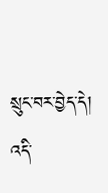སྲུང་བར་བྱེད་དེ། འདི་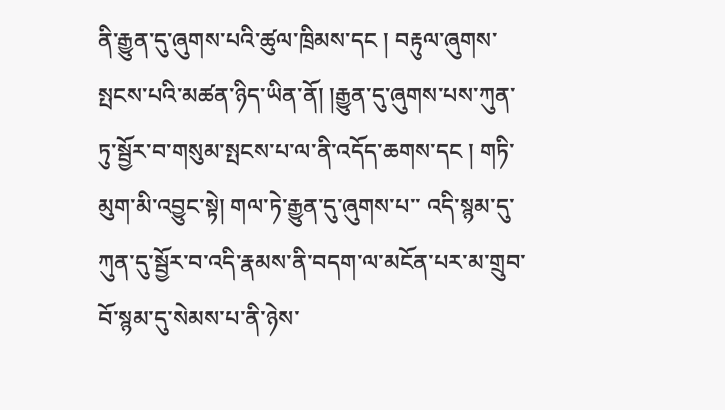ནི་རྒྱུན་དུ་ཞུགས་པའི་ཚུལ་ཁྲིམས་དང ། བརྟུལ་ཞུགས་སྤངས་པའི་མཚན་ཉིད་ཡིན་ནོ། །རྒྱུན་དུ་ཞུགས་པས་ཀུན་ཏུ་སྦྱོར་བ་གསུམ་སྤངས་པ་ལ་ནི་འདོད་ཆགས་དང ། གཏི་མུག་མི་འབྱུང་སྟེ། གལ་ཏེ་རྒྱུན་དུ་ཞུགས་པ་་ འདི་སྙམ་དུ་ཀུན་དུ་སྦྱོར་བ་འདི་རྣམས་ནི་བདག་ལ་མངོན་པར་མ་གྲུབ་བོ་སྙམ་དུ་སེམས་པ་ནི་ཉེས་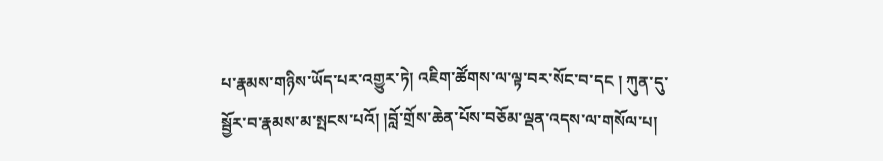པ་རྣམས་གཉིས་ཡོད་པར་འགྱུར་ཏེ། འཇིག་ཚོགས་ལ་ལྟ་བར་སོང་བ་དང ། ཀུན་དུ་སྦྱོར་བ་རྣམས་མ་སྤངས་པའོ། །བློ་གྲོས་ཆེན་པོས་བཅོམ་ལྡན་འདས་ལ་གསོལ་པ།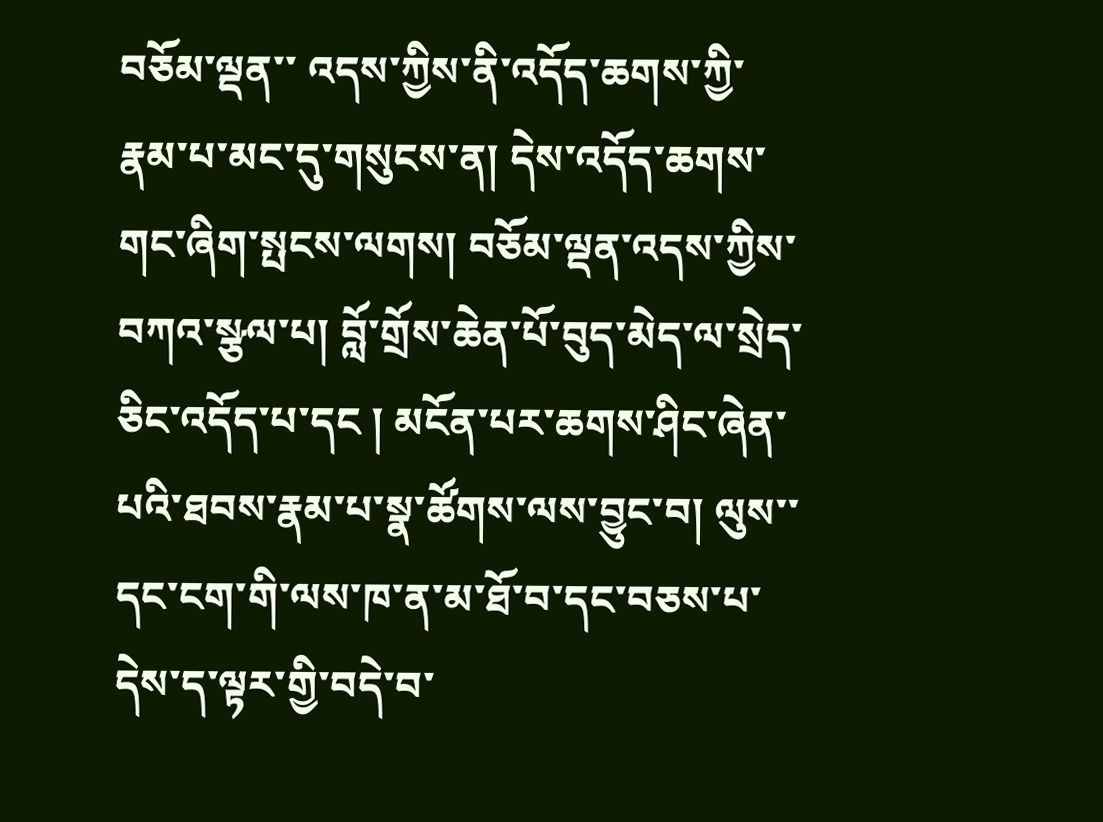བཅོམ་ལྡན་་ འདས་ཀྱིས་ནི་འདོད་ཆགས་ཀྱི་རྣམ་པ་མང་དུ་གསུངས་ན། དེས་འདོད་ཆགས་གང་ཞིག་སྤངས་ལགས། བཅོམ་ལྡན་འདས་ཀྱིས་བཀའ་སྩལ་པ། བློ་གྲོས་ཆེན་པོ་བུད་མེད་ལ་སྲེད་ཅིང་འདོད་པ་དང ། མངོན་པར་ཆགས་ཤིང་ཞེན་པའི་ཐབས་རྣམ་པ་སྣ་ཚོགས་ལས་བྱུང་བ། ལུས་་ དང་ངག་གི་ལས་ཁ་ན་མ་ཐོ་བ་དང་བཅས་པ་དེས་ད་ལྟར་གྱི་བདེ་བ་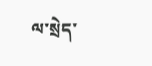ལ་སྲེད་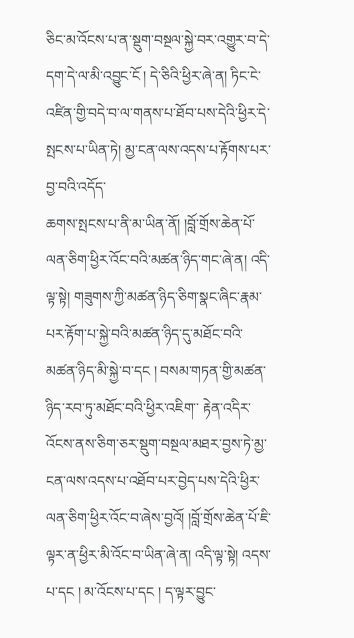ཅིང་མ་འོངས་པ་ན་སྡུག་བསྔལ་སྐྱེ་བར་འགྱུར་བ་དེ་དག་དེ་ལ་མི་འབྱུང་ངོ ། དེ་ཅིའི་ཕྱིར་ཞེ་ན། ཏིང་ངེ་འཛིན་གྱི་བདེ་བ་ལ་གནས་པ་ཐོབ་པས་དེའི་ཕྱིར་དེ་སྤངས་པ་ཡིན་ཏེ། མྱ་ངན་ལས་འདས་པ་རྟོགས་པར་བྱ་བའི་འདོད་
ཆགས་སྤངས་པ་ནི་མ་ཡིན་ནོ། །བློ་གྲོས་ཆེན་པོ་ལན་ཅིག་ཕྱིར་འོང་བའི་མཚན་ཉིད་གང་ཞེ་ན། འདི་ལྟ་སྟེ། གཟུགས་ཀྱི་མཚན་ཉིད་ཅིག་སྣང་ཞིང་རྣམ་པར་རྟོག་པ་སྐྱེ་བའི་མཚན་ཉིད་དུ་མཐོང་བའི་མཚན་ཉིད་མི་སྐྱེ་བ་དང ། བསམ་གཏན་གྱི་མཚན་ཉིད་རབ་ཏུ་མཐོང་བའི་ཕྱིར་འཇིག་་ རྟེན་འདིར་འོངས་ནས་ཅིག་ཅར་སྡུག་བསྔལ་མཐར་བྱས་ཏེ་མྱ་ངན་ལས་འདས་པ་འཐོབ་པར་བྱེད་པས་དེའི་ཕྱིར་ལན་ཅིག་ཕྱིར་འོང་བ་ཞེས་བྱའོ། །བློ་གྲོས་ཆེན་པོ་ཇི་ལྟར་ན་ཕྱིར་མི་འོང་བ་ཡིན་ཞེ་ན། འདི་ལྟ་སྟེ། འདས་པ་དང ། མ་འོངས་པ་དང ། ད་ལྟར་བྱུང་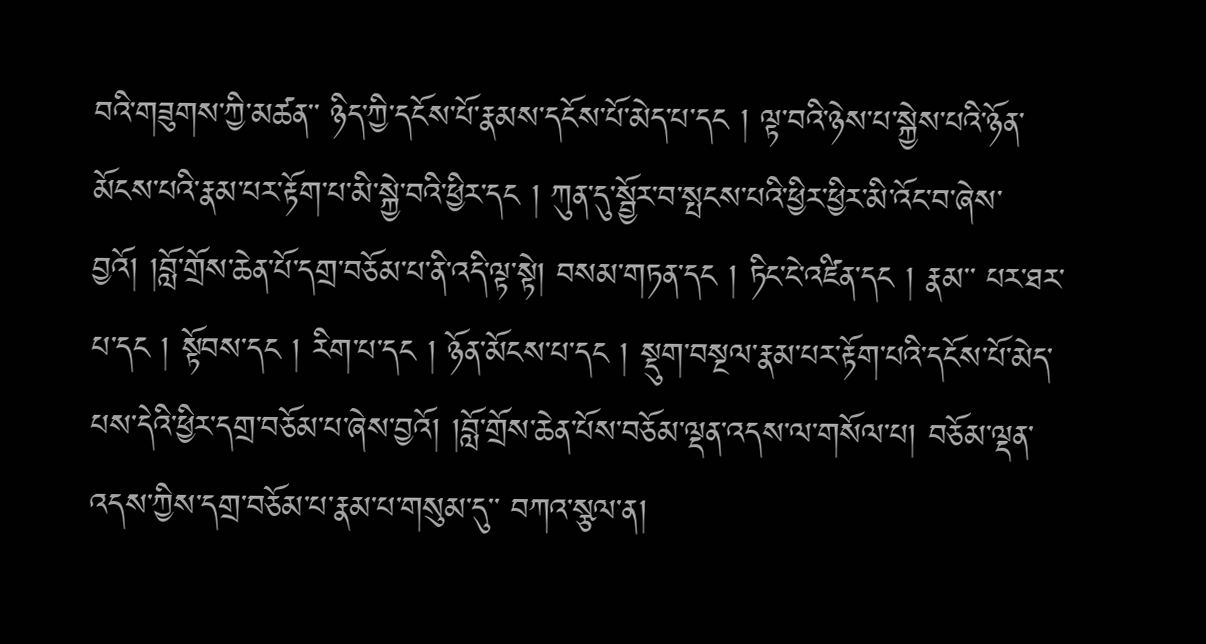བའི་གཟུགས་ཀྱི་མཚན་་ ཉིད་ཀྱི་དངོས་པོ་རྣམས་དངོས་པོ་མེད་པ་དང ། ལྟ་བའི་ཉེས་པ་སྐྱེས་པའི་ཉོན་མོངས་པའི་རྣམ་པར་རྟོག་པ་མི་སྐྱེ་བའི་ཕྱིར་དང ། ཀུན་དུ་སྦྱོར་བ་སྤངས་པའི་ཕྱིར་ཕྱིར་མི་འོང་བ་ཞེས་བྱའོ། །བློ་གྲོས་ཆེན་པོ་དགྲ་བཅོམ་པ་ནི་འདི་ལྟ་སྟེ། བསམ་གཏན་དང ། ཏིང་ངེ་འཛིན་དང ། རྣམ་་ པར་ཐར་པ་དང ། སྟོབས་དང ། རིག་པ་དང ། ཉོན་མོངས་པ་དང ། སྡུག་བསྔལ་རྣམ་པར་རྟོག་པའི་དངོས་པོ་མེད་པས་དེའི་ཕྱིར་དགྲ་བཅོམ་པ་ཞེས་བྱའོ། །བློ་གྲོས་ཆེན་པོས་བཅོམ་ལྡན་འདས་ལ་གསོལ་པ། བཅོམ་ལྡན་འདས་ཀྱིས་དགྲ་བཅོམ་པ་རྣམ་པ་གསུམ་དུ་་ བཀའ་སྩལ་ན།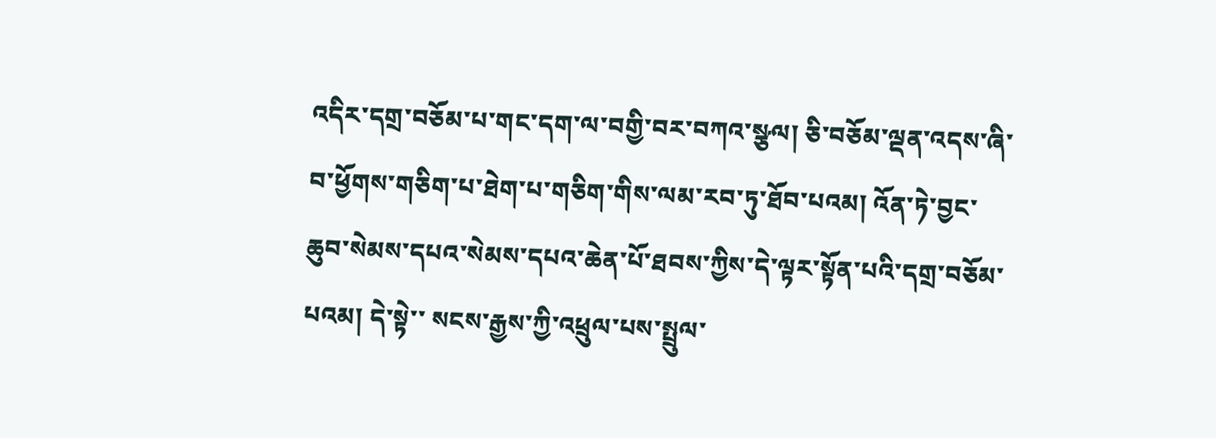འདིར་དགྲ་བཅོམ་པ་གང་དག་ལ་བགྱི་བར་བཀའ་སྩལ། ཅི་བཅོམ་ལྡན་འདས་ཞི་བ་ཕྱོགས་གཅིག་པ་ཐེག་པ་གཅིག་གིས་ལམ་རབ་ཏུ་ཐོབ་པའམ། འོན་ཏེ་བྱང་ཆུབ་སེམས་དཔའ་སེམས་དཔའ་ཆེན་པོ་ཐབས་ཀྱིས་དེ་ལྟར་སྟོན་པའི་དགྲ་བཅོམ་པའམ། དེ་སྟེ་་ སངས་རྒྱས་ཀྱི་འཕྲུལ་པས་སྤྲུལ་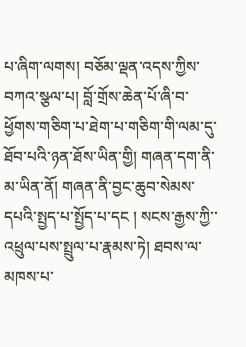པ་ཞིག་ལགས། བཅོམ་ལྡན་འདས་ཀྱིས་བཀའ་སྩལ་པ། བློ་གྲོས་ཆེན་པོ་ཞི་བ་ཕྱོགས་གཅིག་པ་ཐེག་པ་གཅིག་གི་ལམ་དུ་ཐོབ་པའི་ཉན་ཐོས་ཡིན་གྱི། གཞན་དག་ནི་མ་ཡིན་ནོ། གཞན་ནི་བྱང་ཆུབ་སེམས་དཔའི་སྤྱད་པ་སྤྱོད་པ་དང ། སངས་རྒྱས་ཀྱི་་ འཕྲུལ་པས་སྤྲུལ་པ་རྣམས་ཏེ། ཐབས་ལ་མཁས་པ་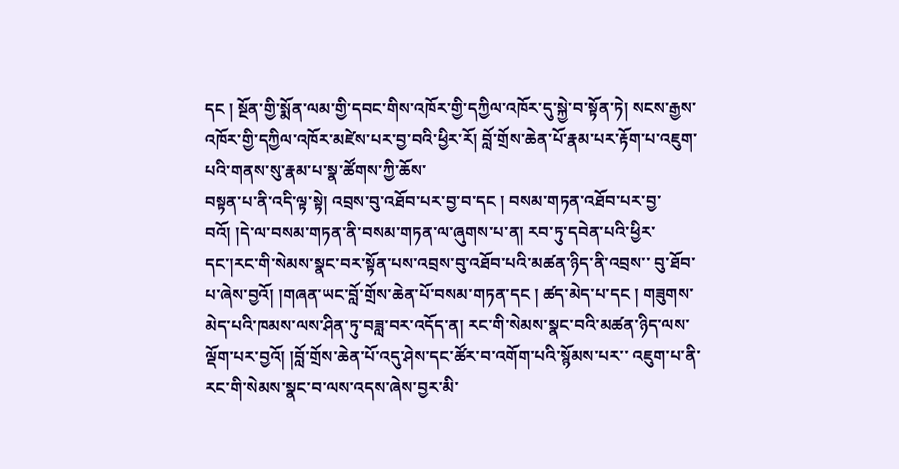དང ། སྔོན་གྱི་སྨོན་ལམ་གྱི་དབང་གིས་འཁོར་གྱི་དཀྱིལ་འཁོར་དུ་སྐྱེ་བ་སྟོན་ཏེ། སངས་རྒྱས་འཁོར་གྱི་དཀྱིལ་འཁོར་མཛེས་པར་བྱ་བའི་ཕྱིར་རོ། བློ་གྲོས་ཆེན་པོ་རྣམ་པར་རྟོག་པ་འཇུག་པའི་གནས་སུ་རྣམ་པ་སྣ་ཚོགས་ཀྱི་ཆོས་
བསྟན་པ་ནི་འདི་ལྟ་སྟེ། འབྲས་བུ་འཐོབ་པར་བྱ་བ་དང ། བསམ་གཏན་འཐོབ་པར་བྱ་བའོ། །དེ་ལ་བསམ་གཏན་ནི་བསམ་གཏན་ལ་ཞུགས་པ་ན། རབ་ཏུ་དབེན་པའི་ཕྱིར་དང་།རང་གི་སེམས་སྣང་བར་སྟོན་པས་འབྲས་བུ་འཐོབ་པའི་མཚན་ཉིད་ནི་འབྲས་་ བུ་ཐོབ་པ་ཞེས་བྱའོ། །གཞན་ཡང་བློ་གྲོས་ཆེན་པོ་བསམ་གཏན་དང ། ཚད་མེད་པ་དང ། གཟུགས་མེད་པའི་ཁམས་ལས་ཤིན་ཏུ་བཟླ་བར་འདོད་ན། རང་གི་སེམས་སྣང་བའི་མཚན་ཉིད་ལས་ལྡོག་པར་བྱའོ། །བློ་གྲོས་ཆེན་པོ་འདུ་ཤེས་དང་ཚོར་བ་འགོག་པའི་སྙོམས་པར་་ འཇུག་པ་ནི་རང་གི་སེམས་སྣང་བ་ལས་འདས་ཞེས་བྱར་མི་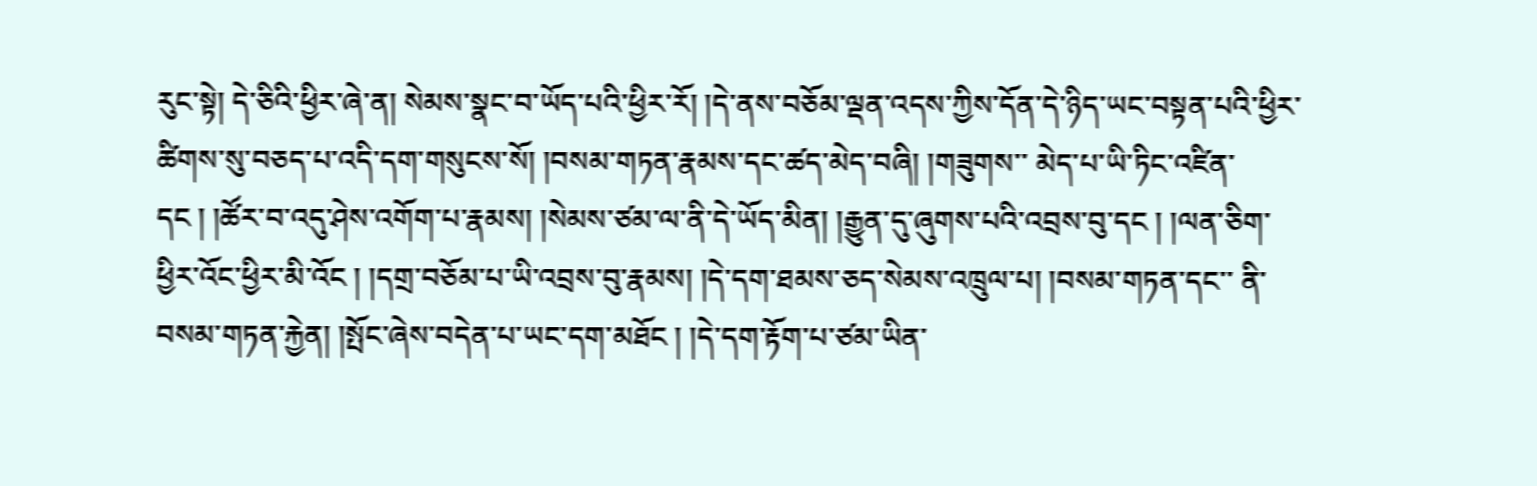རུང་སྟེ། དེ་ཅིའི་ཕྱིར་ཞེ་ན། སེམས་སྣང་བ་ཡོད་པའི་ཕྱིར་རོ། །དེ་ནས་བཅོམ་ལྡན་འདས་ཀྱིས་དོན་དེ་ཉིད་ཡང་བསྟན་པའི་ཕྱིར་ཚིགས་སུ་བཅད་པ་འདི་དག་གསུངས་སོ། །བསམ་གཏན་རྣམས་དང་ཚད་མེད་བཞི། །གཟུགས་་ མེད་པ་ཡི་ཏིང་འཛིན་དང ། །ཚོར་བ་འདུ་ཤེས་འགོག་པ་རྣམས། །སེམས་ཙམ་ལ་ནི་དེ་ཡོད་མིན། །རྒྱུན་དུ་ཞུགས་པའི་འབྲས་བུ་དང ། །ལན་ཅིག་ཕྱིར་འོང་ཕྱིར་མི་འོང ། །དགྲ་བཅོམ་པ་ཡི་འབྲས་བུ་རྣམས། །དེ་དག་ཐམས་ཅད་སེམས་འཁྲུལ་པ། །བསམ་གཏན་དང་་ ནི་བསམ་གཏན་རྐྱེན། །སྤོང་ཞེས་བདེན་པ་ཡང་དག་མཐོང ། །དེ་དག་རྟོག་པ་ཙམ་ཡིན་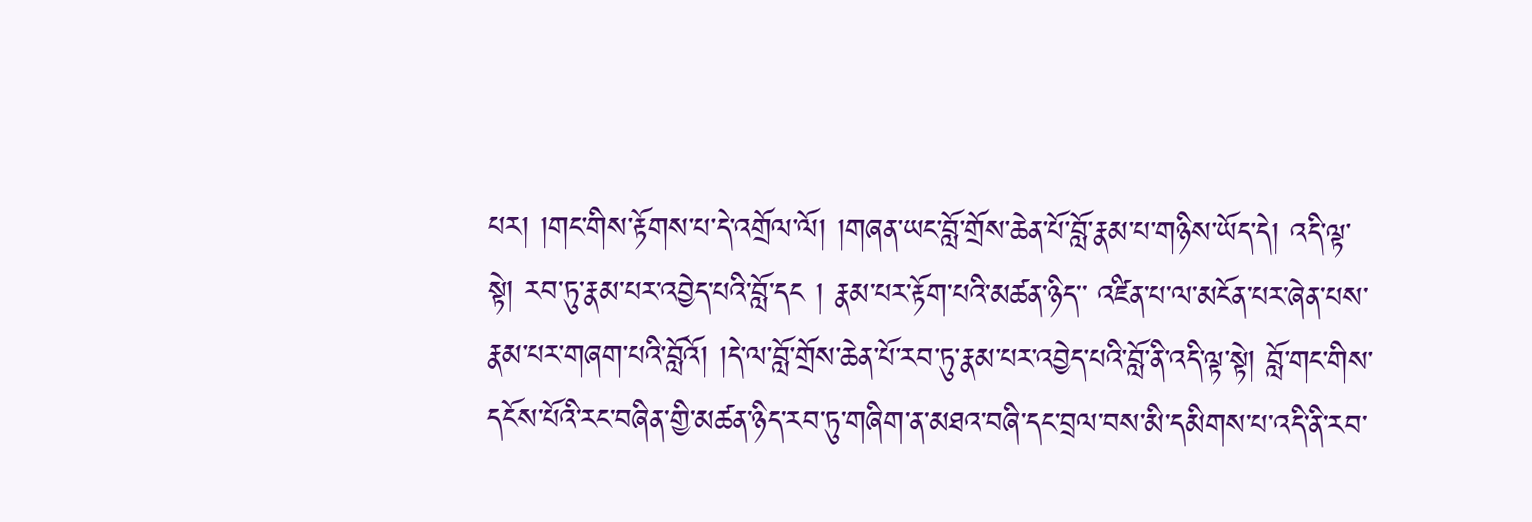པར། །གང་གིས་རྟོགས་པ་དེ་འགྲོལ་ལོ། །གཞན་ཡང་བློ་གྲོས་ཆེན་པོ་བློ་རྣམ་པ་གཉིས་ཡོད་དེ། འདི་ལྟ་སྟེ། རབ་ཏུ་རྣམ་པར་འབྱེད་པའི་བློ་དང ། རྣམ་པར་རྟོག་པའི་མཚན་ཉིད་་ འཛིན་པ་ལ་མངོན་པར་ཞེན་པས་རྣམ་པར་གཞག་པའི་བློའོ། །དེ་ལ་བློ་གྲོས་ཆེན་པོ་རབ་ཏུ་རྣམ་པར་འབྱེད་པའི་བློ་ནི་འདི་ལྟ་སྟེ། བློ་གང་གིས་དངོས་པོའི་རང་བཞིན་གྱི་མཚན་ཉིད་རབ་ཏུ་གཞིག་ན་མཐའ་བཞི་དང་བྲལ་བས་མི་དམིགས་པ་འདི་ནི་རབ་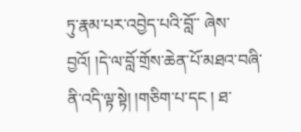ཏུ་རྣམ་པར་འབྱེད་པའི་བློ་་ ཞེས་བྱའོ། །དེ་ལ་བློ་གྲོས་ཆེན་པོ་མཐའ་བཞི་ནི་འདི་ལྟ་སྟེ། །གཅིག་པ་དང ། ཐ་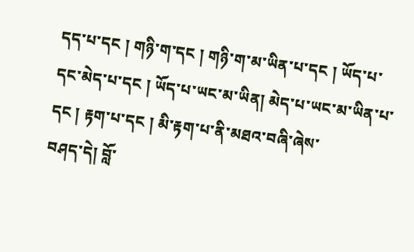དད་པ་དང ། གཉི་ག་དང ། གཉི་ག་མ་ཡིན་པ་དང ། ཡོད་པ་དང་མེད་པ་དང ། ཡོད་པ་ཡང་མ་ཡིན། མེད་པ་ཡང་མ་ཡིན་པ་དང ། རྟག་པ་དང ། མི་རྟག་པ་ནི་མཐའ་བཞི་ཞེས་
བཤད་དེ། བློ་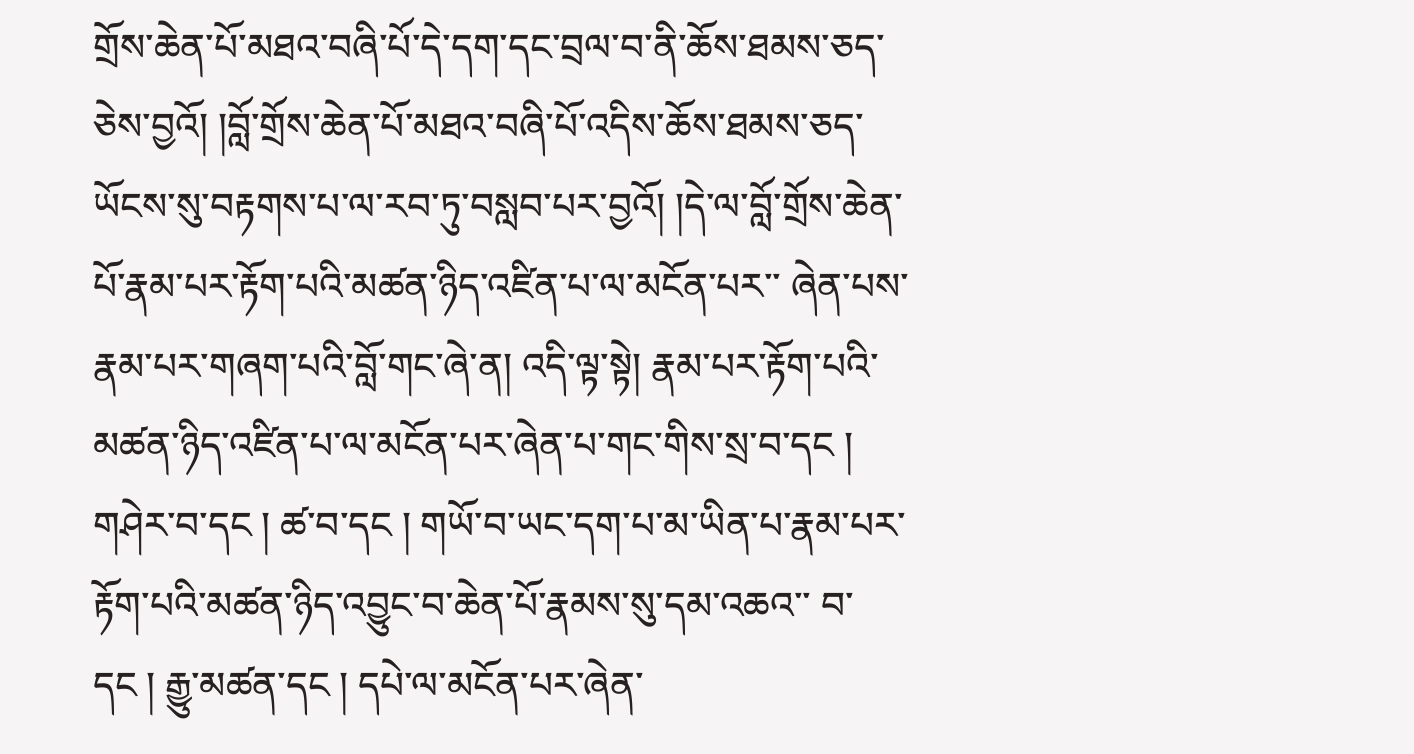གྲོས་ཆེན་པོ་མཐའ་བཞི་པོ་དེ་དག་དང་བྲལ་བ་ནི་ཆོས་ཐམས་ཅད་ཅེས་བྱའོ། །བློ་གྲོས་ཆེན་པོ་མཐའ་བཞི་པོ་འདིས་ཆོས་ཐམས་ཅད་ཡོངས་སུ་བརྟགས་པ་ལ་རབ་ཏུ་བསླབ་པར་བྱའོ། །དེ་ལ་བློ་གྲོས་ཆེན་པོ་རྣམ་པར་རྟོག་པའི་མཚན་ཉིད་འཛིན་པ་ལ་མངོན་པར་་ ཞེན་པས་རྣམ་པར་གཞག་པའི་བློ་གང་ཞེ་ན། འདི་ལྟ་སྟེ། རྣམ་པར་རྟོག་པའི་མཚན་ཉིད་འཛིན་པ་ལ་མངོན་པར་ཞེན་པ་གང་གིས་སྲ་བ་དང ། གཤེར་བ་དང ། ཚ་བ་དང ། གཡོ་བ་ཡང་དག་པ་མ་ཡིན་པ་རྣམ་པར་རྟོག་པའི་མཚན་ཉིད་འབྱུང་བ་ཆེན་པོ་རྣམས་སུ་དམ་འཆའ་་ བ་དང ། རྒྱུ་མཚན་དང ། དཔེ་ལ་མངོན་པར་ཞེན་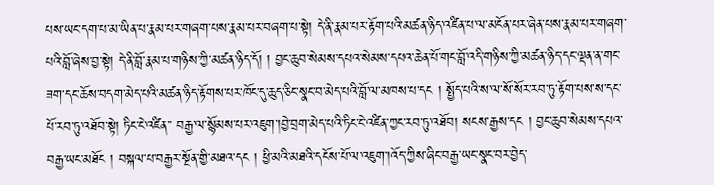པས་ཡང་དག་པ་མ་ཡིན་པ་རྣམ་པར་གཞག་པས་རྣམ་པར་བཞག་པ་སྟེ། དེ་ནི་རྣམ་པར་རྟོག་པའི་མཚན་ཉིད་འཛིན་པ་ལ་མངོན་པར་ཞེན་པས་རྣམ་པར་གཞག་པའི་བློ་ཞེས་བྱ་སྟེ། དེ་ནི་བློ་རྣམ་པ་གཉིས་ཀྱི་མཚན་ཉིད་དོ། ། བྱང་ཆུབ་སེམས་དཔའ་སེམས་དཔའ་ཆེན་པོ་གང་བློ་འདི་གཉིས་ཀྱི་མཚན་ཉིད་དང་ལྡན་ན་གང་ཟག་དང་ཆོས་བདག་མེད་པའི་མཚན་ཉིད་རྟོགས་པར་ཁོང་དུ་ཆུད་ཅིང་སྣང་བ་མེད་པའི་བློ་ལ་མཁས་པ་དང ། སྤྱོད་པའི་ས་ལ་སོ་སོར་རབ་ཏུ་རྟོག་པས་ས་དང་པོ་རབ་ཏུ་འཐོབ་སྟེ། ཏིང་ངེ་འཛིན་་ བརྒྱ་ལ་སྙོམས་པར་འཇུག་།བྱེ་བྲག་མེད་པའི་ཏིང་ངེ་འཛིན་ཀྱང་རབ་ཏུ་འཐོབ། སངས་རྒྱས་དང ། བྱང་ཆུབ་སེམས་དཔའ་བརྒྱ་ཡང་མཐོང ། བསྐལ་པ་བརྒྱར་སྔོན་གྱི་མཐའ་དང ། ཕྱི་མའི་མཐའི་དངོས་པོ་ལ་འཇུག་།འོད་ཀྱིས་ཞིང་བརྒྱ་ཡང་སྣང་བར་བྱེད་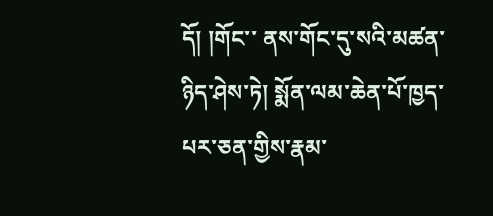དོ། །གོང་་ ནས་གོང་དུ་སའི་མཚན་ཉིད་ཤེས་ཏེ། སྨོན་ལམ་ཆེན་པོ་ཁྱད་པར་ཅན་གྱིས་རྣམ་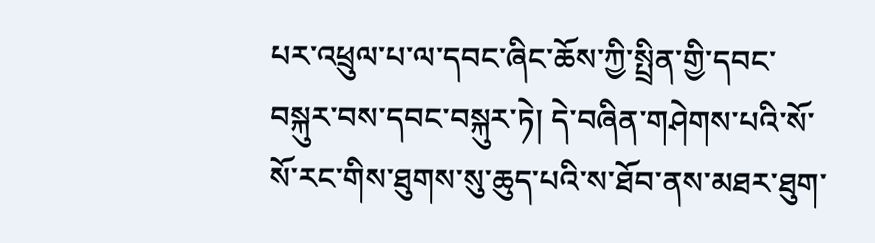པར་འཕྲུལ་པ་ལ་དབང་ཞིང་ཆོས་ཀྱི་སྤྲིན་གྱི་དབང་བསྐུར་བས་དབང་བསྐུར་ཏེ། དེ་བཞིན་གཤེགས་པའི་སོ་སོ་རང་གིས་ཐུགས་སུ་ཆུད་པའི་ས་ཐོབ་ནས་མཐར་ཐུག་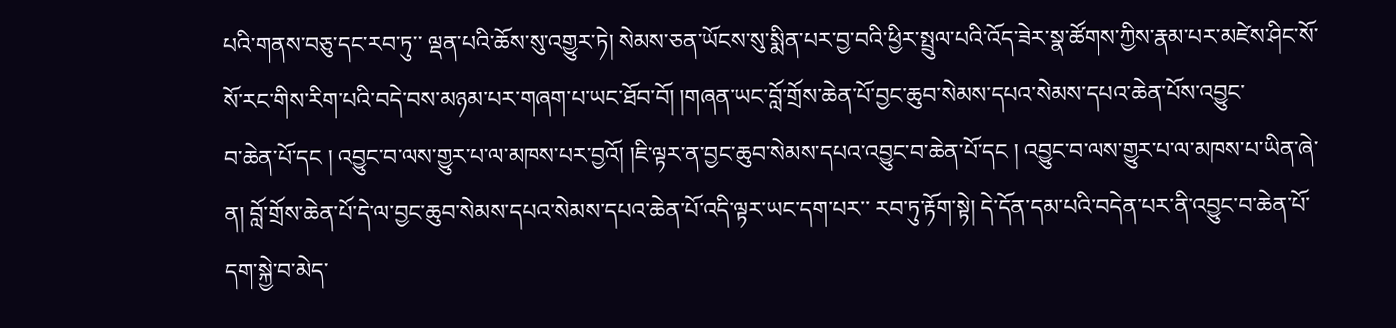པའི་གནས་བཅུ་དང་རབ་ཏུ་་ ལྡན་པའི་ཆོས་སུ་འགྱུར་ཏེ། སེམས་ཅན་ཡོངས་སུ་སྨིན་པར་བྱ་བའི་ཕྱིར་སྤྲུལ་པའི་འོད་ཟེར་སྣ་ཚོགས་ཀྱིས་རྣམ་པར་མཛེས་ཤིང་སོ་སོ་རང་གིས་རིག་པའི་བདེ་བས་མཉམ་པར་གཞག་པ་ཡང་ཐོབ་བོ། །གཞན་ཡང་བློ་གྲོས་ཆེན་པོ་བྱང་ཆུབ་སེམས་དཔའ་སེམས་དཔའ་ཆེན་པོས་འབྱུང་
བ་ཆེན་པོ་དང ། འབྱུང་བ་ལས་གྱུར་པ་ལ་མཁས་པར་བྱའོ། །ཇི་ལྟར་ན་བྱང་ཆུབ་སེམས་དཔའ་འབྱུང་བ་ཆེན་པོ་དང ། འབྱུང་བ་ལས་གྱུར་པ་ལ་མཁས་པ་ཡིན་ཞེ་ན། བློ་གྲོས་ཆེན་པོ་དེ་ལ་བྱང་ཆུབ་སེམས་དཔའ་སེམས་དཔའ་ཆེན་པོ་འདི་ལྟར་ཡང་དག་པར་་ རབ་ཏུ་རྟོག་སྟེ། དེ་དོན་དམ་པའི་བདེན་པར་ནི་འབྱུང་བ་ཆེན་པོ་དག་སྐྱེ་བ་མེད་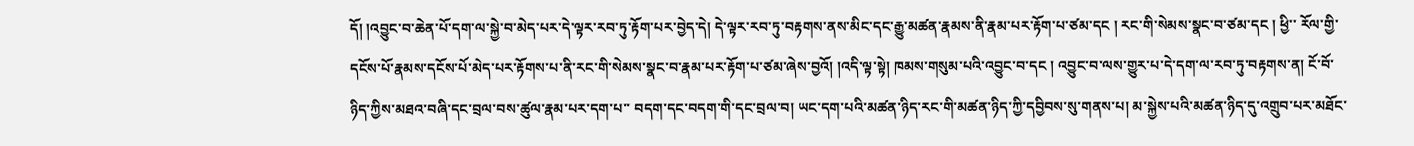དོ། །འབྱུང་བ་ཆེན་པོ་དག་ལ་སྐྱེ་བ་མེད་པར་དེ་ལྟར་རབ་ཏུ་རྟོག་པར་བྱེད་དེ། དེ་ལྟར་རབ་ཏུ་བརྟགས་ནས་མིང་དང་རྒྱུ་མཚན་རྣམས་ནི་རྣམ་པར་རྟོག་པ་ཙམ་དང ། རང་གི་སེམས་སྣང་བ་ཙམ་དང ། ཕྱི་་ རོལ་གྱི་དངོས་པོ་རྣམས་དངོས་པོ་མེད་པར་རྟོགས་པ་ནི་རང་གི་སེམས་སྣང་བ་རྣམ་པར་རྟོག་པ་ཙམ་ཞེས་བྱའོ། །འདི་ལྟ་སྟེ། ཁམས་གསུམ་པའི་འབྱུང་བ་དང ། འབྱུང་བ་ལས་གྱུར་པ་དེ་དག་ལ་རབ་ཏུ་བརྟགས་ན། ངོ་བོ་ཉིད་ཀྱིས་མཐའ་བཞི་དང་བྲལ་བས་ཚུལ་རྣམ་པར་དག་པ་་ བདག་དང་བདག་གི་དང་བྲལ་བ། ཡང་དག་པའི་མཚན་ཉིད་རང་གི་མཚན་ཉིད་ཀྱི་དབྱིབས་སུ་གནས་པ། མ་སྐྱེས་པའི་མཚན་ཉིད་དུ་འགྲུབ་པར་མཐོང་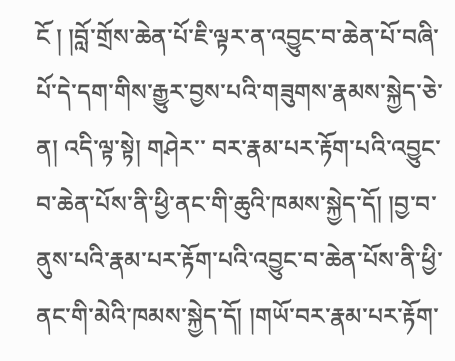ངོ ། །བློ་གྲོས་ཆེན་པོ་ཇི་ལྟར་ན་འབྱུང་བ་ཆེན་པོ་བཞི་པོ་དེ་དག་གིས་རྒྱུར་བྱས་པའི་གཟུགས་རྣམས་སྐྱེད་ཅེ་ན། འདི་ལྟ་སྟེ། གཤེར་་ བར་རྣམ་པར་རྟོག་པའི་འབྱུང་བ་ཆེན་པོས་ནི་ཕྱི་ནང་གི་ཆུའི་ཁམས་སྐྱེད་དོ། །བྱ་བ་ནུས་པའི་རྣམ་པར་རྟོག་པའི་འབྱུང་བ་ཆེན་པོས་ནི་ཕྱི་ནང་གི་མེའི་ཁམས་སྐྱེད་དོ། །གཡོ་བར་རྣམ་པར་རྟོག་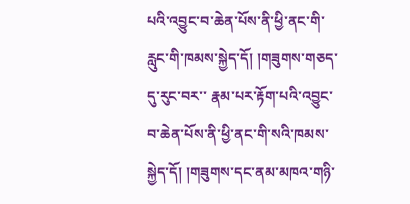པའི་འབྱུང་བ་ཆེན་པོས་ནི་ཕྱི་ནང་གི་རླུང་གི་ཁམས་སྐྱེད་དོ། །གཟུགས་གཅད་དུ་རུང་བར་་ རྣམ་པར་རྟོག་པའི་འབྱུང་བ་ཆེན་པོས་ནི་ཕྱི་ནང་གི་སའི་ཁམས་སྐྱེད་དོ། །གཟུགས་དང་ནམ་མཁའ་གཉི་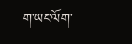ག་ཡང་ལོག་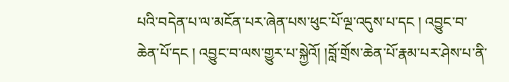པའི་བདེན་པ་ལ་མངོན་པར་ཞེན་པས་ཕུང་པོ་ལྔ་འདུས་པ་དང ། འབྱུང་བ་ཆེན་པོ་དང ། འབྱུང་བ་ལས་གྱུར་པ་སྐྱེའོ། །བློ་གྲོས་ཆེན་པོ་རྣམ་པར་ཤེས་པ་ནི་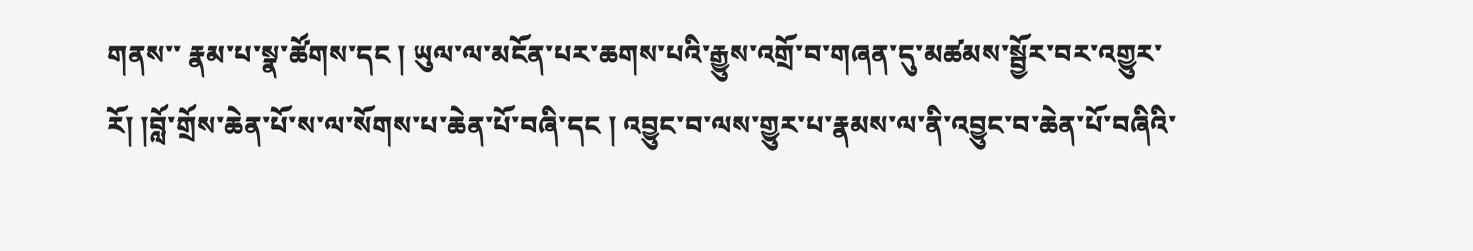གནས་་ རྣམ་པ་སྣ་ཚོགས་དང ། ཡུལ་ལ་མངོན་པར་ཆགས་པའི་རྒྱུས་འགྲོ་བ་གཞན་དུ་མཚམས་སྦྱོར་བར་འགྱུར་རོ། །བློ་གྲོས་ཆེན་པོ་ས་ལ་སོགས་པ་ཆེན་པོ་བཞི་དང ། འབྱུང་བ་ལས་གྱུར་པ་རྣམས་ལ་ནི་འབྱུང་བ་ཆེན་པོ་བཞིའི་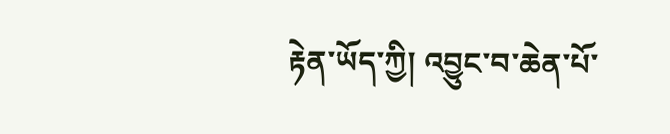རྟེན་ཡོད་ཀྱི། འབྱུང་བ་ཆེན་པོ་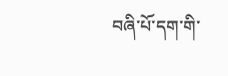བཞི་པོ་དག་གི་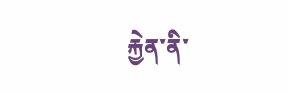རྐྱེན་ནི་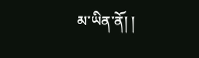མ་ཡིན་ནོ། །